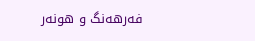فه‌رهه‌نگ‌ و هونه‌ر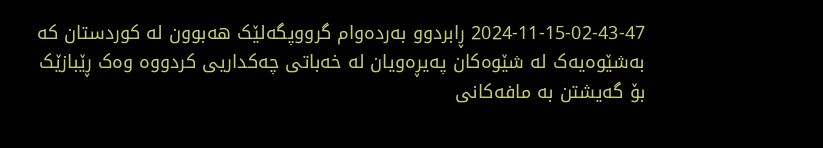2024-11-15-02-43-47 ڕابردوو بەردەوام گرووپگەلێک هەبوون لە کوردستان کە بەشێوەیەک لە شێوەکان پەیڕەویان لە خەباتی چەکداریی کردووە وەک ڕێبازێک بۆ گەیشتن بە مافەکانی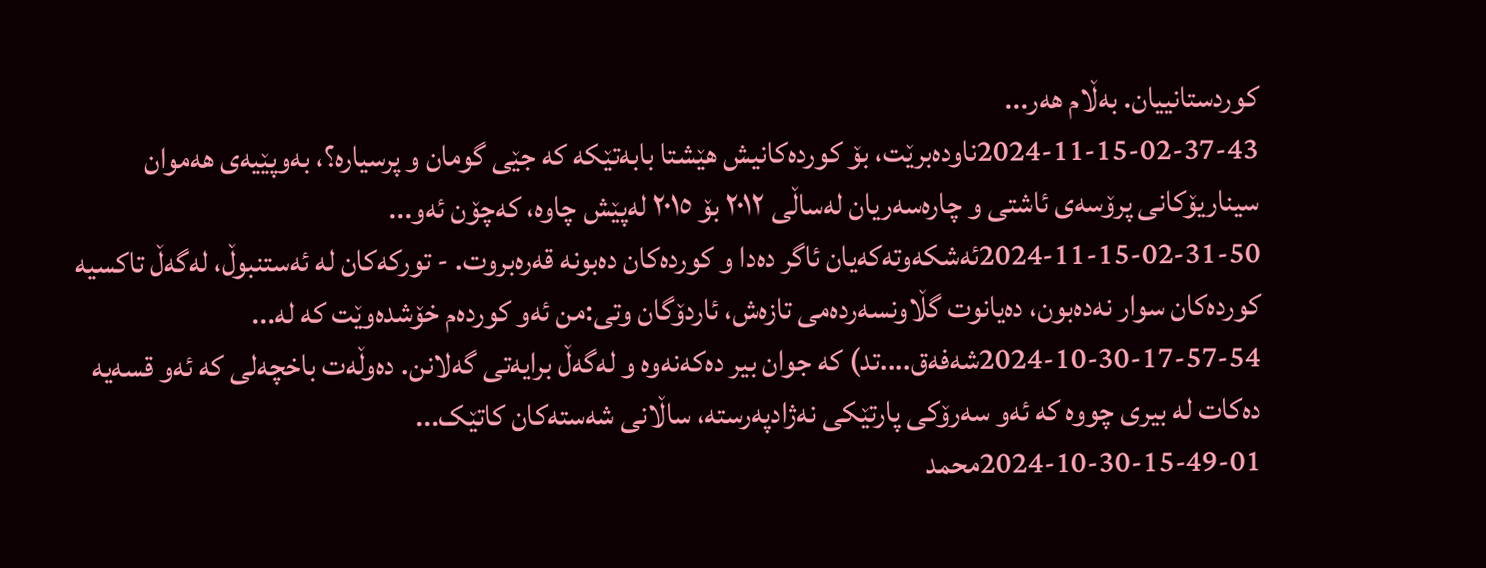کوردستانییان. بەڵام هەر...
2024-11-15-02-37-43ناودەبرێت، بۆ کوردەکانیش هێشتا بابەتێکە کە جێی گومان و پرسیارە؟، بەوپێیەی هەموان سیناریۆکانی پرۆسەی ئاشتی و چارەسەریان لەساڵی ٢٠١٢ بۆ ٢٠١٥ لەپێش چاوە، کەچۆن ئەو...
2024-11-15-02-31-50ئەشكەوتەكەیان ئاگر دەدا و كوردەكان دەبونە قەرەبروت. - توركەكان لە ئەستنبوڵ، لەگەڵ تاكسیە كوردەكان سوار نەدەبون، دەیانوت گڵاونسەردەمی تازەش، ئاردۆگان وتی:من ئەو كوردەم خۆشدەوێت كە لە...
2024-10-30-17-57-54شەفەق....تد) کە جوان بیر دەکەنەوە و لەگەڵ برایەتی گەلانن. دەوڵەت باخچەلی کە ئەو قسەیە دەکات لە بیری چووە کە ئەو سەرۆکی پارتێکی نەژادپەرستە، ساڵانی شەستەکان کاتێک...
2024-10-30-15-49-01محمد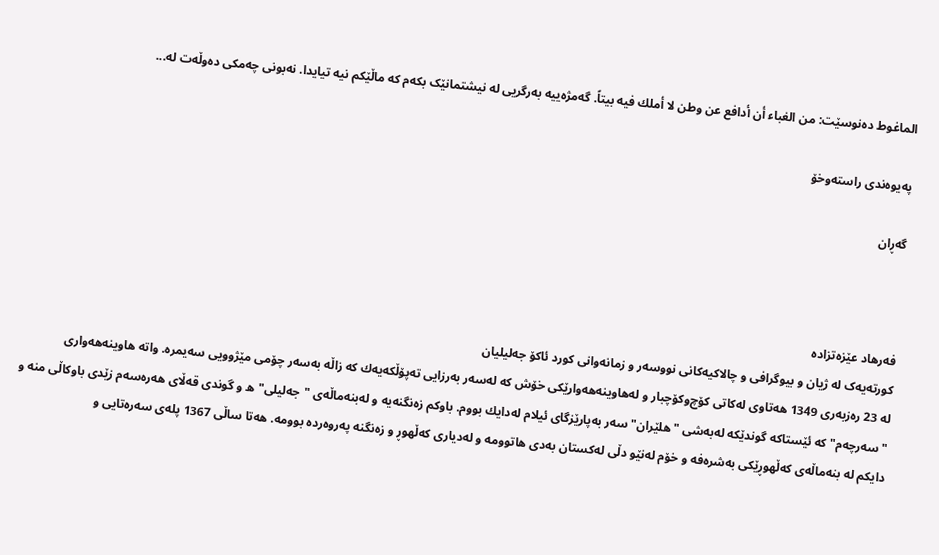الماغوط دەنوسێت: من الغباء أن أدافع عن وطن لا أملك فيه بيتاً. گەمژەییە بەرگریی لە نیشتمانێک بکەم کە ماڵێکم نیە تیایدا. نەبونی چەمکی دەوڵەت لە...

په‌یوه‌ندی راسته‌وخۆ

گه‌ڕان



فەرهاد عێزەتزادە
کورتەیەک لە ژیان و بیوگرافی و چالاکیەکانی نووسەر و زمانەوانی کورد ئاکۆ جەلیلیان
له‌ 23 ره‌زبه‌ری 1349 هه‌تاوی له‌كاتی كۆچ‌وكۆچبار و له‌هاوینه‌هه‌وارێكی خۆش كه له‌سه‌ر ‌به‌رزایی ته‌پۆڵكه‌یه‌ك كه زاڵه به‌سه‌ر چۆمی مێژوویی سه‌یمره. واته هاوینه‌هه‌واری "سه‌رچه‌م" كه ئێستاكه گوندێكه له‌به‌شی "هلێران" سه‌ر به‌پارێزگای ئیلام له‌دایك بووم. باوكم زه‌نگنه‌یه و له‌بنه‌ماڵه‌ی "جه‌لیلی"ه و گوندی قه‌ڵای هه‌ره‌سه‌م زێدی باوكاڵی منه و دایكم له‌ بنه‌ماڵه‌ی كه‌ڵهوڕێكی به‌شره‌فه و خۆم له‌نێو دڵی له‌كستان به‌دی هاتوومه و له‌دیاری كه‌ڵهوڕ و زه‌نگنه په‌روه‌رده بوومه. هه‌تا ساڵی 1367 پله‌ی سه‌ره‌تایی و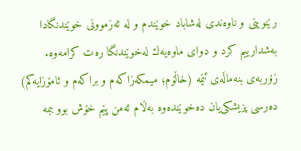رێنوینی و ناوه‌ندی له‌شاباد خوێندم و له ئه‌زموونی خوێندنگادا به‌شدارییم كرد و دوای ماوه‌یه‌ك له‌خوێندنگا ره‌ت كرامه‌وه. زۆربه‌ی بنه‌ماڵه‌ی ئێمه (خاڵۆم؛ میمكه‌زاكه‌م و براكه‌م و ئامۆزایه‌كم) ده‌رسی پزیشكی‌یان ده‌خوێنده‌وه به‌ڵام ئه‌من پێم خۆش بوو ببمه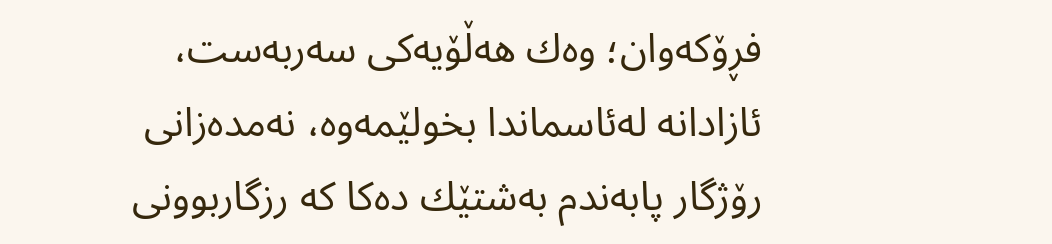فڕۆكه‌وان؛ وه‌ك هه‌ڵۆیه‌كی سه‌ربه‌ست، ئازادانه له‌ئاسماندا بخولێمه‌وه، نه‌مده‌زانی رۆژگار پابه‌ندم به‌شتێك ده‌كا كه رزگاربوونی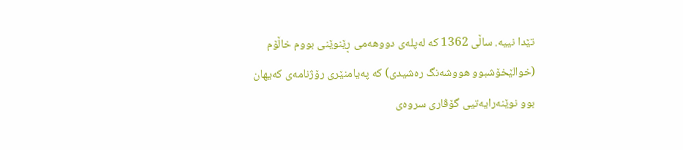تێدا نییه. ساڵی 1362 كه له‌پله‌ی دووهه‌می ‌ڕێنوێنی بووم خاڵۆم (خوالێخۆشبوو هووشه‌نگ ره‌شیدی) كه‌ په‌یامنێری رۆژنامه‌ی كه‌یهان بوو نوێنه‌رایه‌تیی گۆڤاری سروه‌ی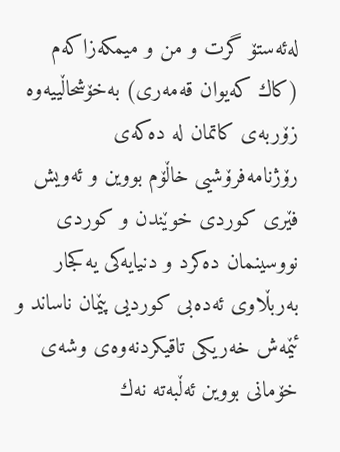له‌ئه‌ستۆ گرت و من و میمكه‌زاكه‌م (كاك كه‌یوان قه‌مه‌ری) به‌خۆشحاڵییه‌وه زۆربه‌ی كاتمان له‌ ده‌كه‌ی رۆژنامه‌فرۆشیی خاڵۆم بووین و ئه‌ویش فێری كوردی خوێندن و كوردی نووسینمان ده‌كرد و دنیایه‌كی یه‌كجار به‌ربڵاوی ئه‌ده‌بی كوردیی پێمان ناساند و ئێمه‌ش خه‌ریكی تاقیكردنه‌وه‌ی وشه‌ی خۆمانی بووین ئه‌ڵبه‌ته نه‌ك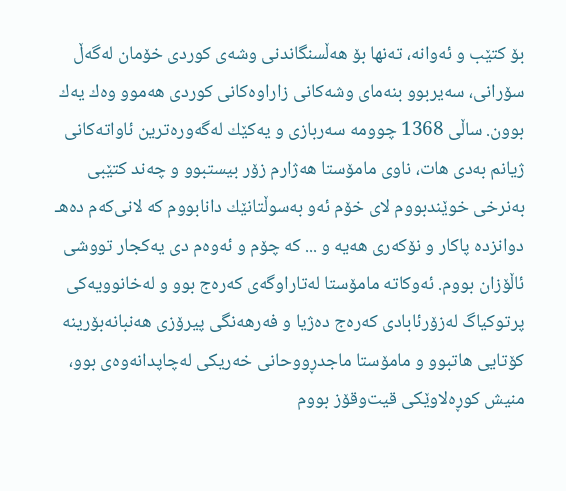بۆ كتێب و ئه‌وانه، ته‌نها بۆ هه‌ڵسنگاندنی وشه‌ی كوردی خۆمان له‌گه‌ڵ سۆرانی، سه‌یربوو بنه‌مای وشه‌كانی زاراوه‌‌كانی كوردی هه‌موو وه‌ك یه‌ك بوون. ساڵی 1368 چوومه سه‌ربازی و یه‌كێك له‌گه‌وره‌ترین ئاواته‌كانی ژیانم به‌دی هات، ناوی مامۆستا هه‌ژارم زۆر بیستبوو و چه‌ند كتێبی به‌نرخی خوێندبووم لای خۆم ئه‌و به‌سوڵتانێك دانابووم كه لانی‌كه‌م ده‌هـ دوانزده پاكار و نۆكه‌ری هه‌یه و ... كه‌ چۆم و ئه‌وه‌م دی یه‌كجار تووشی ئاڵۆزان بووم. ئه‌وكاته مامۆستا له‌تاراوگه‌ی كه‌ره‌ج بوو و له‌خانوویه‌كی پرتوكیاگ له‌زۆرئابادی كه‌ره‌ج ده‌ژیا و فه‌رهه‌نگی پیرۆزی هه‌نبانه‌بۆرینه كۆتایی هاتبوو و مامۆستا ماجدڕووحانی خه‌ریكی ‌له‌چاپدانه‌وه‌ی‌ بوو، منیش كوڕه‌لاوێكی قیت‌وقۆز بووم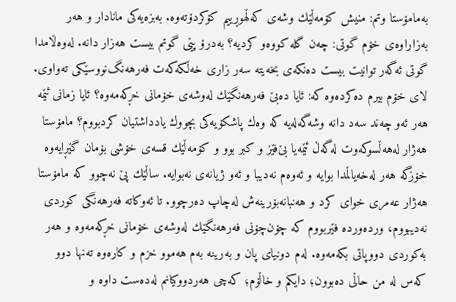به‌مامۆستا وتم: منیش كۆمه‌ڵێك وشه‌ی كه‌ڵهوڕییم كۆكردۆته‌وه. به‌بزه‌یه‌كی مانادار و هه‌ر به‌زاراوه‌ی خۆم گوتی: چه‌ن گله‌ كووه‌و كردیه؟ به‌درۆ پێی گوتم بیست هه‌زار دانه. له‌وه‌ڵامدا گوتی ئه‌گه‌ر توانیت بیست ده‌نكه‌ی بخه‌یته سه‌ر زاری خه‌ڵكه‌كه‌ت فه‌رهه‌نگ‌نووسێكی ته‌واوی. لای خۆم بیرم ده‌كرده‌وه كه: ئایا ده‌بێ فه‌رهه‌نگێك له‌وشه‌ی خۆمانی خڕكه‌مه‌وه؟ ئایا زمانی ئێمه هه‌ر ئه‌و چه‌ند سه‌د دانه وشه‌گه‌له‌یه كه وه‌ك پاشكۆیه‌كی بچووك یادداشتیان كردبووم؟ مامۆستا هه‌ژار له‌هه‌ڵسوكه‌وت له‌گه‌ڵ ئێمه‌یا بێ‌فێز و كبر بوو و كۆمه‌ڵێك قسه‌ی خۆشی بۆمان گێڕایه‌وه خۆزگه هه‌ر له‌خه‌یاڵمدا بوایه و ئه‌وه‌م نه‌دیبا و ئه‌و ژیانه‌ی نه‌بوایه. ساڵێك پێ نه‌چوو كه مامۆستا هه‌ژار عه‌مری خوای كرد و هه‌نبانه‌بۆرینه‌ش له‌چاپ‌ ده‌رچوو. تا ئه‌وكاته فه‌رهه‌نگی كوردی نه‌دیبووم، ورده‌ورده فێربووم كه چۆن‌چۆنی فه‌رهه‌نگێك له‌وشه‌ی خۆمانی خڕكه‌مه‌وه و هه‌ر به‌كوردی دووپاتی بكه‌مه‌وه. له‌م دونیای پان و به‌رینه به‌م هه‌موو خزم و كاره‌وه ته‌نها دوو كه‌س له‌ من حاڵی ده‌بوون؛ دایكم و خاڵۆم؛ كه‌چی هه‌ردووكیانم له‌ده‌ست داوه و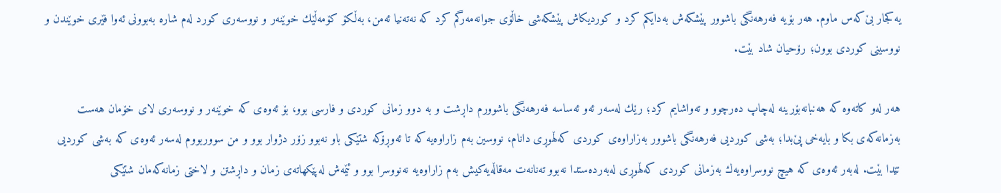یه‌كجار بێ‌كه‌س ماوم. هه‌ر بۆیه فه‌رهه‌نگی باشوور پێشكه‌ش به‌دایكم كرد و كوردیكاش پێشكه‌شی خاڵۆی جوانه‌مه‌رگم كرد كه نه‌ته‌نیا ئه‌من، به‌ڵكۆ كۆمه‌ڵێك خوێنه‌ر و نووسه‌ری كورد له‌م شاره به‌بوونی ئه‌وا فێری خوێندن و نووسینی كوردی بوون؛ رۆحیان شاد بێت.

هه‌ر له‌و كاته‌وه كه هه‌نبانه‌بۆرینه له‌چاپ ده‌رچوو و ته‌واشایم كرد؛ رێك له‌سه‌ر ئه‌و ئه‌ساسه فه‌رهه‌نگی باشوورم داڕشت و به دوو زمانی كوردی و فارسی بوو، بۆ ئه‌وه‌ی كه خوێنه‌ر و نووسه‌ری لای خۆمان هه‌ست به‌زمانه‌كه‌ی بكا و بایه‌خی پێ‌بدا؛ به‌شی كوردیی فه‌رهه‌نگی باشوور به‌زاراوه‌ی كوردی كه‌ڵهوڕی دانام، نووسین به‌م زاراوه‌یه كه تا ئه‌وڕۆكه شتێكی باو نه‌بوو زۆر دژوار بوو و من سووربووم له‌سه‌ر ئه‌وه‌ی كه به‌شی كوردیی تێدا بێت. له‌به‌ر ئه‌وه‌ی كه هیچ نووسراوه‌یه‌ك به‌زمانی كوردی كه‌ڵهوڕی له‌به‌رده‌ستدا نه‌بوو ته‌نانه‌ت مه‌قاڵه‌یه‌كیش به‌م زاراوه‌یه نه‌نووسرا بوو و ئێمه‌ش له‌پێكهاته‌ی زمان و داڕشتن و لاختی زمانه‌كه‌مان شتێكی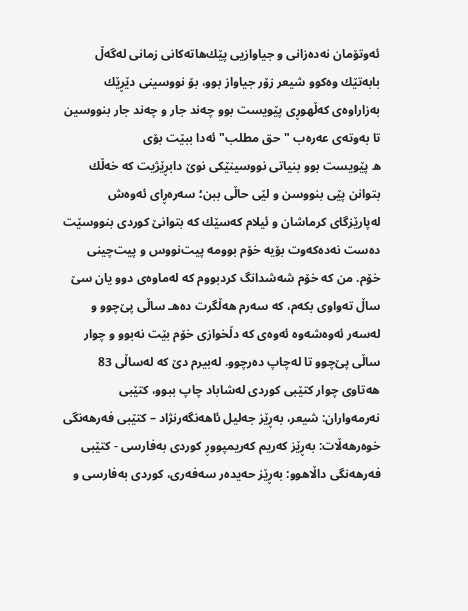ئه‌وتۆمان نه‌ده‌زانی و جیاوازیی پێك‌هاته‌كانی زمانی له‌گه‌ڵ بابه‌تێك وه‌كوو شیعر زۆر جیاواز بوو، بۆ نووسینی دێڕێك به‌زاراوه‌ی كه‌ڵهوڕی پێویست بوو چه‌ند جار و چه‌ند جار بنووسین تا به‌وته‌ی عه‌ره‌ب "حق مطلب" ئه‌دا ببێت بۆی
ه پێویست بوو بنیاتی نووسینێكی نوێ دابڕێژیت كه خه‌ڵك بتوانن پێی بنووسن و لێی حاڵی ببن؛ سه‌ره‌ڕای ئه‌وه‌ش له‌پارێزگای كرماشان و ئیلام كه‌سێك كه بتوانێ كوردی بنووسێت ده‌ست‌ نه‌ده‌كه‌وت بۆیه خۆم بوومه پیت‌نووس و پیت‌چینی خۆم. من كه‌ خۆم شه‌شدانگ كردبووم كه له‌ماوه‌ی دوو یان سێ ساڵ ته‌واوی بكه‌م، كه‌ سه‌رم هه‌ڵگرت ده‌هـ ساڵی پێ‌چوو و له‌سه‌ر ئه‌وه‌شه‌وه ئه‌وه‌ی كه دڵخوازی خۆم بێت نه‌بوو و چوار ساڵی پێ‌چوو تا له‌چاپ ده‌رچوو. له‌بیرم دێ كه له‌ساڵی 83 هه‌تاوی چوار كتێبی كوردی له‌شاباد چاپ ببوو، كتێبی نه‌رمه‌واران: شیعر، به‌ڕێز جه‌لیل ئاهه‌نگه‌رنژاد – كتێبی فه‌رهه‌نگی خوه‌رهه‌ڵات: به‌ڕێز كه‌ریم كه‌ریمپووڕ كوردی به‌فارسی - كتێبی فه‌رهه‌نگی داڵاهوو: به‌ڕێز حه‌یده‌ر سه‌فه‌ری، كوردی به‌فارسی و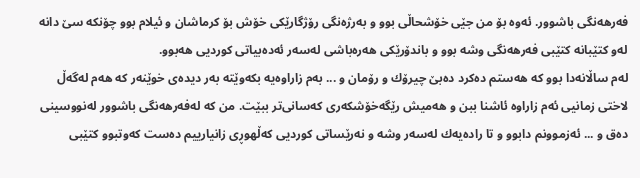فه‌رهه‌نگی باشوور. ئه‌وه بۆ من جێی خۆشحاڵی بوو و به‌رژه‌نگی رۆژگارێكی خۆش بۆ كرماشان و ئیلام بوو چۆنكه سێ دانه له‌و كتێبانه كتێبی فه‌رهه‌نگی وشه بوو و باندۆرێكی هه‌ره‌باشی له‌سه‌ر ئه‌ده‌بیاتی كوردیی هه‌بوو.
له‌م ساڵانه‌دا بوو كه هه‌ستم ده‌كرد ده‌بێ چیرۆك و رۆمان و ... به‌م زاراوه‌یه بكه‌وێته به‌ر دیده‌ی خوێنه‌ر كه هه‌م له‌گه‌ڵ لاختی زمانیی ئه‌م زاراوه‌ ئاشنا ببن و هه‌میش رێگه‌خۆشكه‌ری كه‌سانی‌تر ببێت. من كه له‌فه‌رهه‌نگی باشوور له‌نووسینی ده‌ق و ... ئه‌زموونم دابوو و تا راده‌یه‌ك له‌سه‌ر وشه و نه‌رێساتی كوردیی كه‌ڵهوڕی زانیارییم ده‌ست‌ كه‌وتبوو كتێبی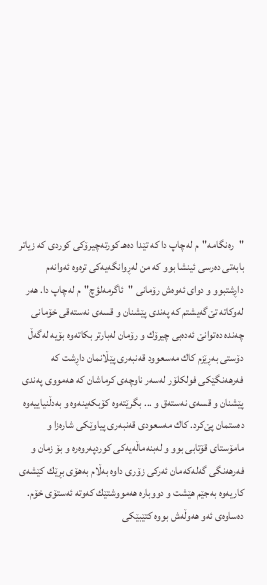"ره‌نگامه‌"م له‌چاپ دا كه تێدا ده‌هـ كورته‌چیرۆكی كوردی كه زیاتر بابه‌تی ده‌رسی ئینشا بوو كه من له‌ڕوانگه‌یه‌كی تره‌وه ئه‌وانه‌م داڕشتبوو و دوای ئه‌وه‌ش رۆمانی "ئاگرمه‌لؤچ"م له‌چاپ دا. هه‌ر له‌وكاته تێ‌گه‌یشتم كه په‌ندی پێشنان و قسه‌ی نه‌سته‌قی خۆمانی چه‌نده ده‌توانێ ئه‌ده‌بی چیرۆك و رۆمان له‌بارتر بكاته‌وه بۆیه له‌گه‌ڵ دۆستی به‌ڕێزم كاك مه‌سعوود قه‌نبه‌ری پێڵانمان داڕشت كه فه‌رهه‌نگێكی فولكلۆر له‌سه‌ر ناوچه‌ی كرماشان كه هه‌مووی په‌ندی پێشنان و قسه‌ی نه‌سته‌ق و ... بگرێته‌وه كۆبكه‌ینه‌وه و به‌دڵنیاییه‌وه ده‌ستمان پێ‌كرد. كاك مه‌سعودی قه‌نبه‌ری پیاوێكی شاره‌زا و مامۆستای قۆتابی بوو و له‌بنه‌ماڵه‌یه‌كی كوردپه‌روه‌ره و بۆ زمان و فه‌رهه‌نگی گه‌له‌كه‌مان ئه‌ركی زۆری داوه به‌ڵام به‌هۆی بڕێك كێشه‌ی كاریه‌وه به‌جێم هێشت و دووباره هه‌مووشتێك كه‌وته‌ ئه‌ستۆی خۆم. ده‌ساوه‌ی ئه‌و هه‌وڵه‌ش بووه كتێبێكی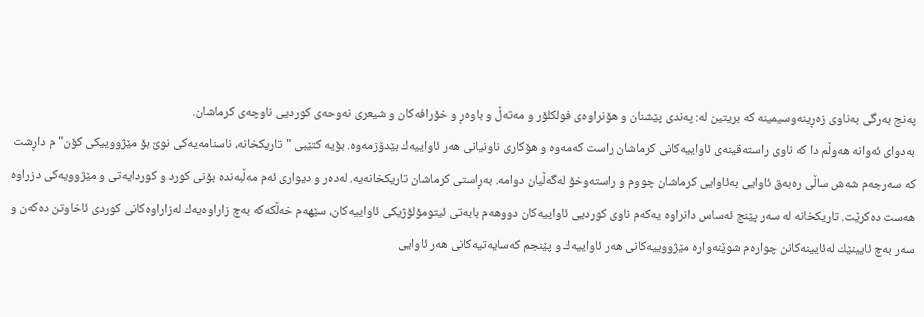په‌نج به‌رگی به‌ناوی زه‌ڕینه‌وسیمینه كه بریتین له: په‌ندی پێشنان و هۆنراوه‌ی فولكلۆر و مه‌ته‌ڵ و باوه‌ڕ و خۆرافه‌كان و شیعری نه‌وحه‌ی كوردیی ناوچه‌ی كرماشان.
به‌دوای ئه‌وانه هه‌وڵم دا كه ناوی راسته‌قینه‌ی ئاواییه‌كانی كرماشان راست كه‌مه‌وه و هۆكاری ناونیانی هه‌ر ئاواییه‌ك بێدۆزمه‌وه. بۆیه كتێبی "تاریكخانه، ناسنامه‌یه‌كی نوێ بۆ مێژووییكی كۆن"م داڕشت كه سه‌رجه‌م شه‌ش ساڵی ره‌به‌ق ئاوایی به‌ئاوایی كرماشان چووم و راسته‌وخۆ له‌گه‌ڵیان دوامه. به‌ڕاستی كرماشان تاریكخانه‌یه. له‌ده‌ر و دیواری ئه‌م مه‌ڵبه‌نده بۆنی كورد و كوردایه‌تی و مێژوویه‌كی دزراوه هه‌ست ده‌كرێت. تاریكخانه له‌ سه‌ر پێنج ئه‌ساس دانراوه یه‌كه‌م ناوی كوردیی ئاواییه‌كان دووهه‌م بابه‌تی ئیتومۆلۆژیكی ئاواییه‌كان، سێهه‌م خه‌ڵكه‌كه به‌چ زاراوه‌یه‌ك له‌زاراوه‌كانی كوردی ئاخاوتن ده‌كه‌ن و سه‌ر به‌چ ئایینێك له‌ئایینه‌كانن چواره‌م شوێنه‌واره‌ مێژووییه‌كانی هه‌ر ئاواییه‌ك و پێنجم كه‌سایه‌تیه‌كانی هه‌ر ئاوایی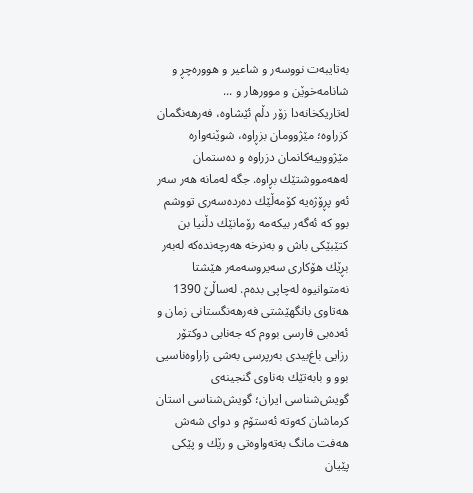به‌تایبه‌ت نووسه‌ر و شاعیر و هووره‌چڕ و شانامه‌خوێن و موورهار و ...
له‌تاریكخانه‌دا زۆر دڵم ئێشاوه، فه‌رهه‌نگمان كزراوه؛ مێژوومان بزڕاوه، شوێنه‌واره‌ مێژووییه‌كانمان دزراوه و ده‌ستمان له‌هه‌مووشتێك بڕاوه. جگه له‌مانه هه‌ر سه‌ر ئه‌و پڕۆژه‌یه كۆمه‌ڵێك ده‌رده‌سه‌ری تووشم بوو كه ئه‌گه‌ر بیكه‌مه‌ رۆمانێك دڵنیا بن كتێبێكی باش و به‌نرخه هه‌رچه‌نده‌كه له‌به‌ر بڕێك هۆكاری سه‌یروسه‌مه‌ر هێشتا نه‌متوانیوه له‌چاپی بده‌م. له‌ساڵێ 1390 هه‌تاوی بانگهێشتی فه‌رهه‌نگستانی زمان و ئه‌ده‌بی فارسی بووم كه جه‌نابی دوكتۆر رزایی باغ‌بیدی به‌رپرسی به‌شی زاراوه‌ناسیی بوو و بابه‌تێك به‌ناوی گنجینه‌ی گویش‌شناسی ایران؛ گویش‌شناسی استان كرماشان كه‌وته‌ ئه‌ستۆم و دوای شه‌ش هه‌فت مانگ به‌ته‌واوه‌تی و رێك و پێكی پێیان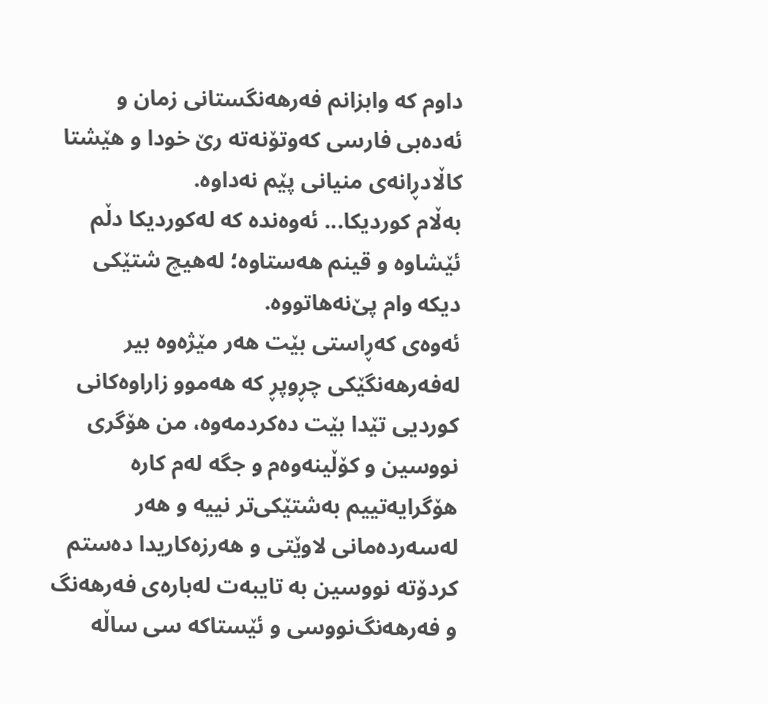داوم كه وابزانم فه‌رهه‌نگستانی زمان و ئه‌ده‌بی فارسی كه‌وتۆنه‌ته رێ خودا و هێشتا كاڵادڕانه‌ی منیانی پێم نه‌داوه.
به‌ڵام كوردیكا... ئه‌وه‌نده كه له‌كوردیكا دڵم ئێشاوه و قینم هه‌ستاوه؛ له‌هیچ شتێكی دیكه وام پێ‌نه‌هاتووه.
ئه‌وه‌ی كه‌ڕاستی بێت هه‌ر مێژه‌وه بیر له‌فه‌رهه‌نگێكی چڕوپڕ كه هه‌موو زاراوه‌كانی كوردیی تێدا بێت ده‌كردمه‌وه، من هۆگری نووسین و كۆڵینه‌وه‌م و جگه له‌م كاره هۆگرایه‌تییم به‌شتێكی‌تر نییه و هه‌ر له‌سه‌رده‌مانی لاوێتی و هه‌رزه‌كاریدا ده‌ستم كردۆته نووسین به‌ تایبه‌ت له‌باره‌ی فه‌رهه‌نگ و فه‌رهه‌نگ‌نووسی و ئێستاكه سی ساڵه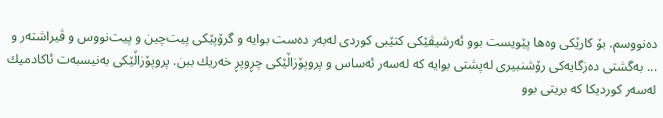ده‌نووسم. بۆ كارێكی وه‌ها پێویست بوو ئه‌رشیڤێكی كتێبی كوردی له‌به‌ر ده‌ست بوایه و گرۆپێكی پیت‌چین و پیت‌نووس و ڤیراشته‌ر و ... به‌گشتی ده‌زگایه‌كی رۆشنبیری له‌پشتی بوایه كه له‌سه‌ر ئه‌ساس و پروپۆزاڵێكی چڕوپڕ خه‌ریك ببن. پروپۆزاڵێكی به‌نیسبه‌ت ئاكادمیك له‌سه‌ر كوردیكا كه‌ بریتی بوو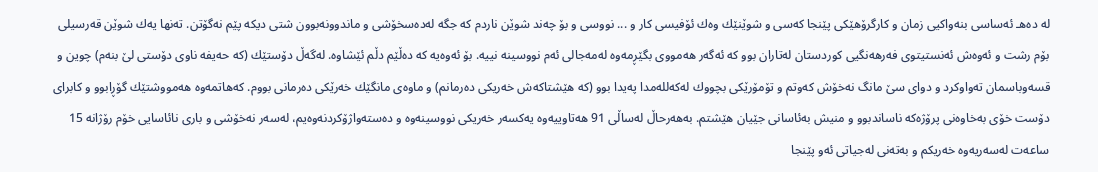له‌ ده‌هـ ئه‌ساسی بنه‌واكیی زمان و كارگرۆهێكی پێنجا كه‌سی و شوێنێك وه‌ك ئۆفیسی كار و ... نووسی و بۆ چه‌ند شوێن ناردم كه جگه له‌ده‌سخۆشی و ماندوونه‌بوون شتی‌ دیكه پێم نه‌گۆتن. ته‌نها یه‌ك شوێن قه‌رسیلی بۆم رشت و ئه‌وه‌ش ئه‌نستیتوی فه‌رهه‌نگیی كوردستان له‌تاران بوو كه ئه‌گه‌ر هه‌مووی بگێڕمه‌وه له‌مه‌جالی ئه‌م نووسینه نییه. بۆ ئه‌وه‌یه كه ده‌ڵێم دڵم ئێشاوه. له‌گه‌ڵ دۆستێك (كه حه‌یفه ناوی دۆستی لێ بنه‌م) چوین و قسه‌وباسمان ته‌واوكرد و دوای سێ مانگ نه‌خۆش كه‌وتم و تۆمۆرێكی بچووك له‌كه‌لله‌مدا په‌یدا بوو (كه‌ هێشتاكه‌ش خه‌ریكی ده‌رمانم) و ماوه‌ی مانگێك خه‌رێكی ده‌رمانی بووم. كه‌هاتمه‌وه هه‌مووشتێك گۆڕابوو و كابرای دۆست خۆی به‌خاوه‌نی پرۆژه‌كه ناساندبوو و منیش به‌ئاسانی جێیان هێشتم. به‌هه‌رحاڵ له‌ساڵی 91 هه‌تاوییه‌وه یه‌كسه‌ر خه‌ریكی نووسینه‌وه و ده‌سته‌واژۆكردنه‌وه‌یم، له‌سه‌ر نه‌خۆشی و باری نائاسایی خۆم رۆژانه 15 ساعه‌ت له‌سه‌ریه‌وه خه‌ریكم و به‌ته‌نی له‌جیاتی ئه‌و پێنجا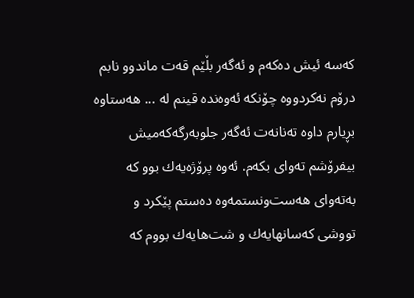كه‌سه ئیش ده‌كه‌م و ئه‌گه‌ر بڵێم قه‌ت ماندوو نابم درۆم نه‌كردووه چۆنكه ئه‌وه‌نده قینم له‌ ... هه‌ستاوه بڕیارم داوه ته‌نانه‌ت ئه‌گه‌ر جلوبه‌رگه‌كه‌میش بیفرۆشم ته‌وای بكه‌م. ئه‌وه‌ پرۆژه‌یه‌ك بوو كه به‌ته‌وای هه‌ست‌ونستمه‌وه ده‌ستم پێكرد و تووشی كه‌سانهایه‌ك و شت‌هایه‌ك بووم كه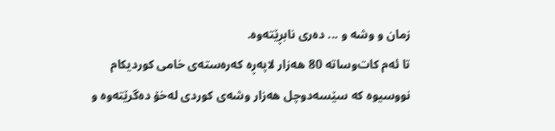زمان و وشه و ... ده‌ری نابڕێته‌وه.
تا ئه‌م كات‌وساته 80 هه‌زار لاپه‌ڕه كه‌ره‌سته‌ی خامی كوردیكام نووسیوه كه سێسه‌دوچل هه‌زار وشه‌ی كوردی له‌خۆ ده‌گرێته‌وه و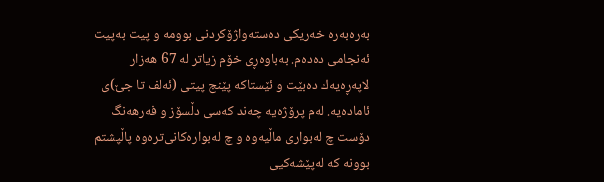به‌ره‌به‌ره خه‌ریكی ده‌سته‌واژۆكردنی بوومه و پیت به‌پیت ئه‌نجامی ده‌ده‌م. به‌باوه‌ڕی خۆم زیاتر له‌ 67 هه‌زار لاپه‌ڕه‌یه‌ك ده‌بێت و ئێستاكه پێنج پیتی (ئه‌لف تا جێ)ی ئاماده‌یه. له‌م پرۆژه‌یه‌ چه‌ند كه‌سی دڵسۆز و فه‌رهه‌نگ دۆست چ له‌بواری ماڵیه‌وه و چ له‌بواره‌كانی‌تره‌وه پاڵپشتم بوونه كه له‌پێشه‌كیی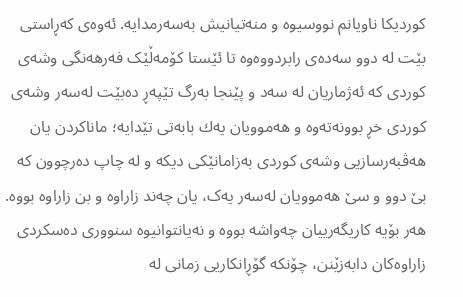كوردیكا ناویانم نووسیوه و منه‌تیانیش به‌سه‌رمدایه. ئه‌وه‌ی كه‌ڕاستی بێت له‌ دوو سه‌ده‌ی رابردووەوە تا ئێستا کۆمه‌ڵێک فه‌رهه‌نگی وشه‌ی کوردی که‌ ئه‌‌ژماریان له‌ سه‌د و پێنجا به‌رگ تێپه‌ڕ ده‌بێت‌ له‌سه‌ر وشه‌ی کوردی خڕ بوونه‌ته‌وه‌ و هه‌موویان یه‌ك بابه‌تی تێدایه؛ ماناكردن یان هه‌ڤبه‌رسازیی وشه‌ی كوردی به‌زامانێكی دیكه و له ‌چاپ ده‌رچوون‌ که‌ بێ دوو و سێ هه‌موویان له‌سه‌ر یه‌ک، یان چه‌ند زاراوه‌ و بن زاراوه‌ بووه‌. هه‌ر بۆیه‌ کاریگه‌رییان چه‌واشه‌ بووه‌ و نه‌یانتوانیوه‌ سنووری ده‌سكردی زاراوه‌کان دابه‌زێنن، چۆنکه‌ گۆڕانکاریی زمانی له‌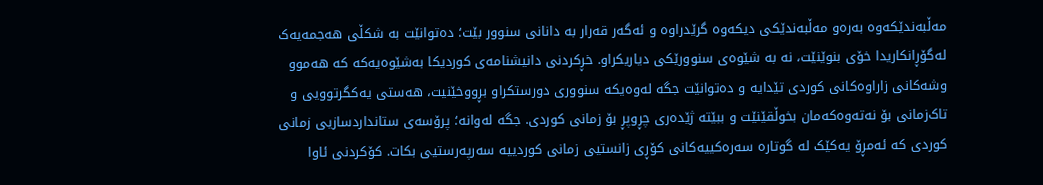مه‌ڵبه‌ندێکه‌وه‌ به‌ره‌و مه‌ڵبه‌ندێکی دیکەوە‌ گرێدراوه و ئه‌‌گه‌ر قه‌رار به‌ دانانی سنوور بێت؛ ده‌توانێت به ‌شکڵی هه‌جمه‌یه‌ک له‌گۆڕانکاریدا خۆی بنوێنێت، نه‌ به ‌شێوه‌ی سنوورێکی دیاریکراو. خڕکردنی دانیشنامه‌ی كوردیكا به‌شێوه‌یه‌که که‌ هه‌موو وشه‌کانی زاراوه‌کانی كوردی تێدایه و ده‌توانێت جگه‌ له‌وه‌یکه‌ سنووری دورستکراو‌ بڕووخێنیت، هه‌ستی یه‌کگرتوویی و تاک‌‌زمانی بۆ نه‌ته‌وه‌که‌مان بخوڵقێنێت‌ و ببێته‌ ژێده‌ری چڕوپڕ بۆ زمانی کوردی. جگه‌ له‌وانه؛‌ پرۆسه‌ی ستانداردسازیی زمانی کوردی که‌ ئه‌‌مڕۆ یه‌کێک له ‌گوتارە سه‌ره‌کییەکانی کۆڕی زانستیی زمانی کوردییه سه‌رپه‌ر‌ستیی بکات. کۆکردنی ئاوا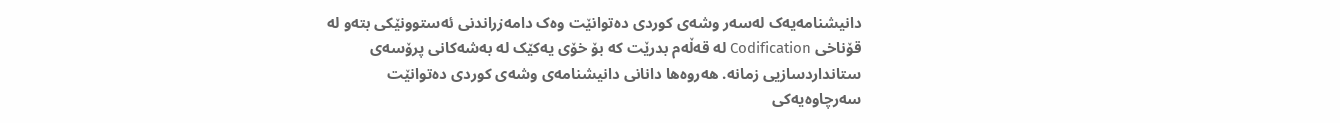دانیشنامه‌یه‌ک له‌سه‌ر وشه‌ی کوردی ده‌توانێت وەک دامه‌زراندنی ئه‌‌ستوونێکی بته‌و له‌ قۆناخی Codification له‌ قه‌ڵه‌م بدرێت که‌ بۆ خۆی یه‌کێک له ‌به‌شه‌کانی پرۆسه‌ی ستانداردسازیی زمانه‌. هه‌روه‌ها دانانی دانیشنامه‌ی وشه‌ی کوردی ده‌توانێت سه‌رچاوه‌یه‌کی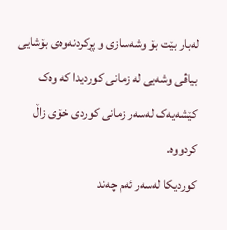له‌بار بێت بۆ وشه‌سازی و پڕکردنه‌وه‌ی بۆشایی بیاڤی وشه‌یی له‌ زمانی کوردیدا که‌ وه‌ک کێشه‌یه‌ک له‌سه‌ر زمانی کوردی خۆی زاڵ کردووه‌.
کوردیکا له‌سه‌ر ئه‌‌م چه‌ند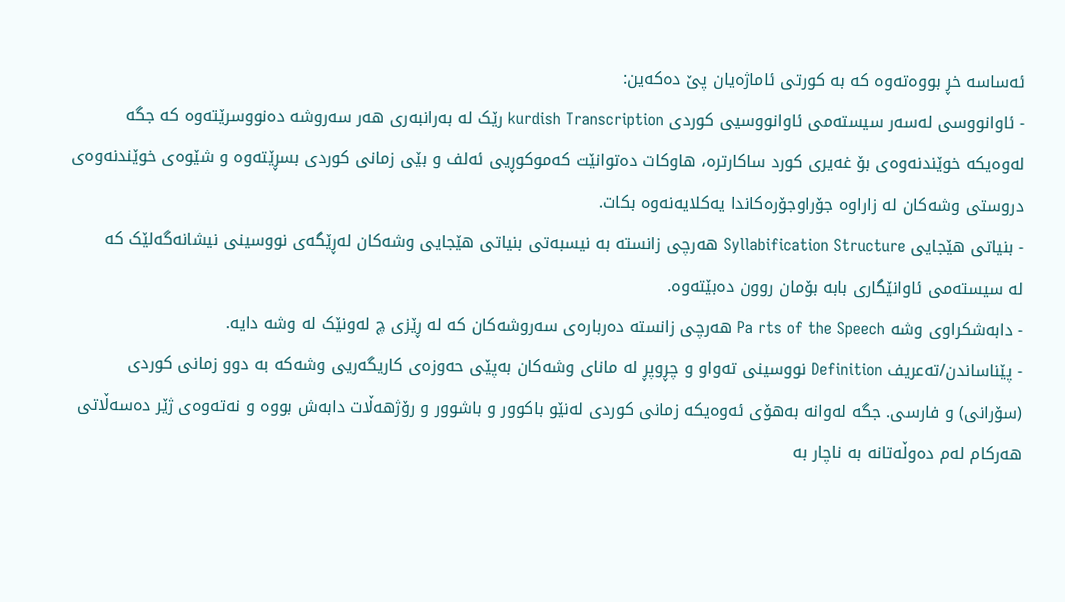ئه‌‌ساسه‌ خڕ بووه‌ته‌وه‌ که‌ به‌ کورتی ئاماژه‌یان پێ ‌ده‌کەین:
- ئاوانووسی له‌سه‌ر سیسته‌می ئاوانووسیی کوردی kurdish Transcription رێک له‌ به‌رانبه‌ری هه‌ر سه‌روشه‌ ده‌نووسرێته‌وه‌ که‌ جگه‌ له‌وه‌یکه‌ خوێندنه‌وه‌ی بۆ غه‌یری کورد ساکارتره‌، هاوکات ده‌توانێت که‌موکوڕیی ئه‌‌لف و بێی زمانی کوردی بسڕێته‌وه‌ و شێوه‌ی خوێندنه‌وه‌ی دروستی وشه‌کان له‌ زاراوه‌ جۆراوجۆرەکاندا یه‌کلایه‌نه‌وه‌ بکات.
- بنیاتی هێجایی Syllabification Structure هه‌رچی زانسته‌ به‌ نیسبه‌تی بنیاتی هێجایی وشه‌کان له‌ڕێگه‌ی نووسینی نیشانه‌گەلێک که‌ له ‌سیسته‌می ئاوانێگاری بابه‌ بۆمان روون ده‌بێته‌وه.
- دابه‌شکراوی وشه Pa rts of the Speech هه‌رچی زانسته‌ ده‌رباره‌ی سه‌روشه‌کان که‌ له ‌ڕێزی چ له‌ونێک له ‌وشه ‌دایه‌.
- پێناساندن/ته‌عریف Definition نووسینی ته‌واو و چڕوپڕ له‌ مانای وشه‌کان به‌پێی حه‌وزه‌ی کاریگه‌ریی وشه‌که‌ به‌ دوو زمانی کوردی (سۆرانی) و فارسی. جگه‌ له‌وانه‌ به‌هۆی ئه‌‌وه‌یکه‌ زمانی کوردی له‌نێو باکوور و باشوور و رۆژهه‌ڵات دابه‌ش بووه‌ و نه‌ته‌وه‌ی ژێر ده‌سه‌ڵاتی هه‌رکام له‌م ده‌وڵه‌تانه‌ به ‌ناچار به‌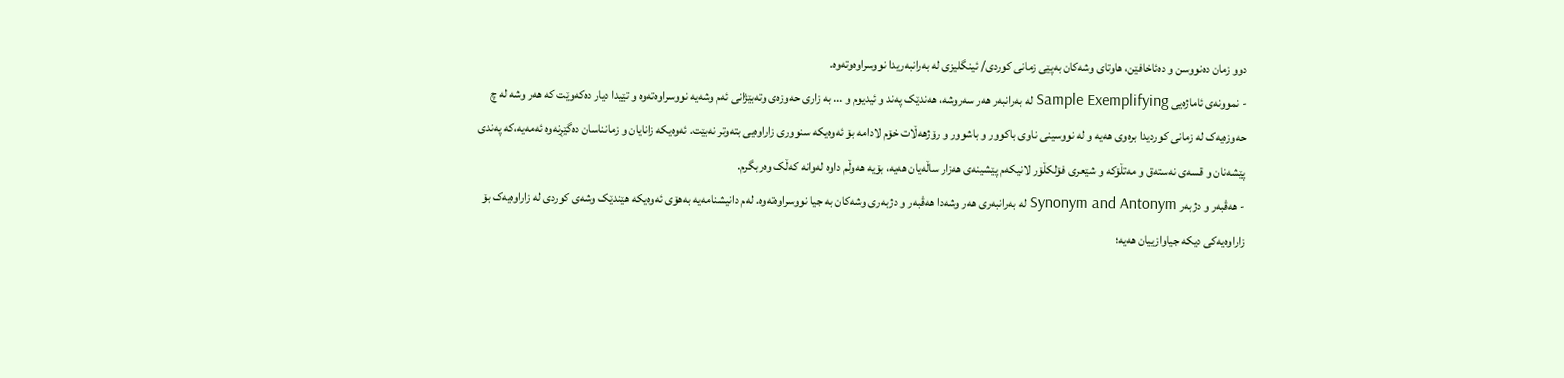دوو زمان ده‌نووسن و ده‌ئاخافێن، هاوتای وشه‌کان به‌پێی زمانی کوردی/ ئینگلیزی له‌ به‌رانبه‌ریدا ‌نووسراوه‌وته‌وه‌.
- نموونه‌ی ئاماژه‌یی Sample Exemplifying له‌ به‌رانبه‌ر هه‌ر سه‌روشه‌، هه‌ندێک په‌ند و ئیدیوم و ... به‌ زاری حه‌وزه‌ی وته‌بێژانی ئه‌‌م وشه‌یه‌ نووسراوه‌ته‌وه‌ و تێیدا دیار‌ ده‌کەوێت که‌ هه‌ر وشه‌ له‌ چ حه‌وزه‌یه‌ک له‌ زمانی کوردیدا بره‌وی هه‌یه‌ و له‌ نووسینی ناوی باکوور و باشوور و رۆژهه‌ڵات خۆم لادامه‌ بۆ ئه‌‌وه‌یکه‌ سنووری زاراوه‌یی بته‌وتر نه‌بێت. ئەوەیکه زانایان و زمانناسان دەگێڕنەوه ئەمەیه،که پەندی پێشەنان و قسەی نەستەق و مەتڵۆکه و شێعری فۆلکڵۆر لانیکەم پێشینەی هەزار ساڵەیان هەیه، بۆیه هەوڵم داوه لەوانه کەڵک وەربگرم.
- هه‌ڤبه‌ر و دژبه‌ر Synonym and Antonym له ‌به‌رانبه‌ری هه‌ر وشەدا هه‌ڤبه‌ر و دژبه‌ری وشه‌کان به‌ جیا نووسراوه‌ته‌وه‌‌. له‌م دانیشنامه‌یه‌ به‌هۆی ئه‌‌وه‌یکه‌ هێندێک وشه‌ی کوردی له‌ زاراوه‌یه‌ک بۆ زاراوه‌یه‌کی دیکه‌ جیاوازییان هه‌یه‌؛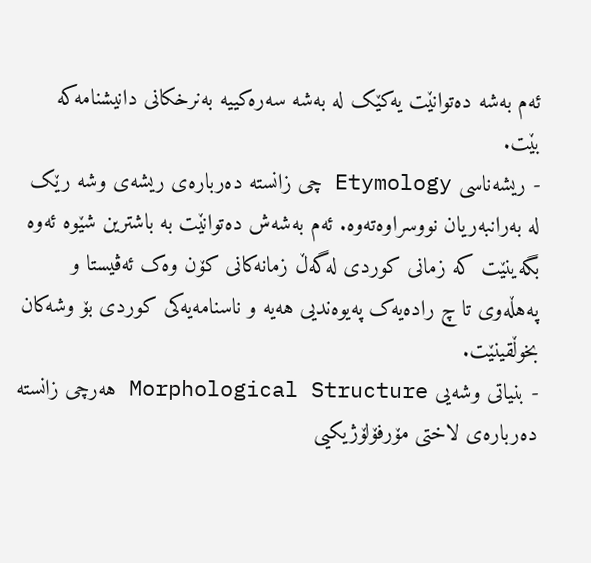ئه‌‌م به‌شه‌ ده‌توانێت یه‌کێک له ‌به‌شه‌ سه‌ره‌کییه‌ به‌نرخکانی دانیشنامه‌که‌ بێت.
- ریشه‌ناسی Etymology چی زانسته‌ ده‌رباره‌ی ریشه‌ی وشه‌ رێک له‌ به‌رانبه‌ریان ‌نووسراوه‌ته‌وه‌‌. ئه‌‌م به‌شه‌ش ده‌توانێت به ‌باشترین شێوه ئەوە‌ بگه‌ینێت که‌ زمانی کوردی له‌گه‌ڵ زمانه‌کانی کۆن وه‌ک ئه‌‌ڤیستا و په‌هڵه‌وی تا چ راده‌یه‌ک په‌یوه‌ندیی هه‌یه‌ و ناسنامه‌یه‌کی کوردی بۆ وشه‌کان بخوڵقینێت.
- بنیاتی وشه‌یی Morphological Structure هه‌رچی زانسته‌ ده‌رباره‌ی لاختی مۆرفۆلۆژیکیی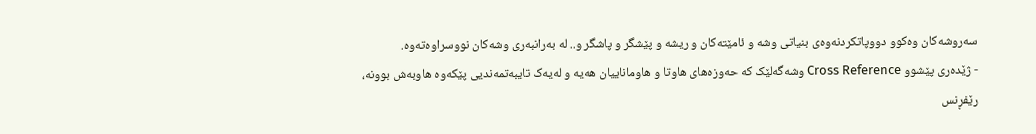سه‌روشه‌کان وه‌کوو دووپاتکردنه‌وه‌ی بنیاتی وشه‌ و ئامێته‌کان و ریشه‌ و پێشگر و پاشگر و.. له‌ به‌رانبه‌ری وشه‌کان‌ نووسراوه‌ته‌وه.
- ژێده‌ری پێشوو‌ Cross Reference وشه‌گه‌لێک که‌ حه‌وزه‌های هاوتا و هاوماناییان هه‌یه‌ و له‌یه‌ک تایبه‌تمه‌ندیی پێکه‌وه‌ هاوبه‌ش بوونه‌، رێفڕنس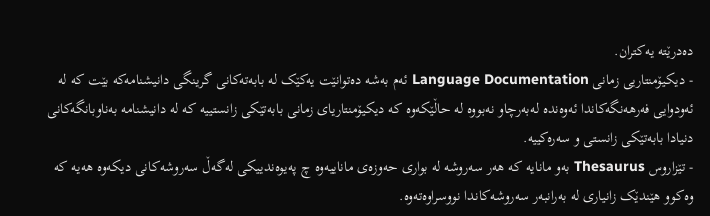ده‌درێته‌ یه‌کتران.
- دیکیۆمنتاریی زمانی Language Documentation ئەم بەشه دەتوانێت یەکێک لە بابەتەکانی گرینگی دانیشنامەکه بێت که لە ئەودوایی فەرهەنگەکاندا ئەوەنده لەبەرچاو نەبووه لە حاڵێکەوه کە دیکیۆمنتاریای زمانی بابەتێکی زانستییه کە له دانیشنامە بەناوبانگەکانی دنیادا بابەتێکی زانستی و سەرەکییه.
- تێزاروس Thesaurus به‌و مانایه که ‌هه‌ر سه‌روشه‌ له ‌بواری حه‌وزه‌ی ماناییه‌وه‌ چ په‌یوه‌ندییکی له‌گه‌ڵ سه‌روشه‌کانی دیکه‌وه‌ هه‌یه‌ که‌ وه‌کوو هێندێک زانیاری له ‌به‌رانبه‌ر سه‌روشه‌کاندا نووسراوه‌ته‌وه‌.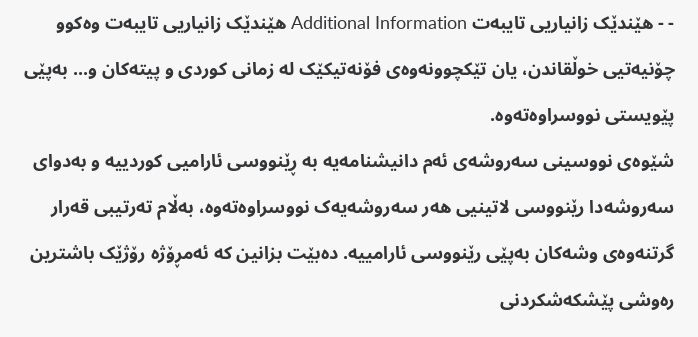- - هێندێک زانیاریی تایبه‌ت Additional Information هێندێک زانیاریی تایبه‌ت وه‌کوو چۆنیه‌تیی خوڵقاندن، یان تێکچوونه‌وه‌ی فۆنەتیکێک له‌ زمانی کوردی و پیته‌کان و... به‌پێی پێویستی نووسراوه‌ته‌وه‌.
شێوه‌ی نووسینی سه‌روشه‌ی ئه‌‌م دانیشنامه‌یه به‌ ڕێنووسی ئارامیی کوردییه‌ و به‌دوای سه‌روشەدا‌ رێنووسی لاتینیی هه‌ر سه‌روشەیەک‌ ‌نووسراوه‌ته‌وه،‌‌ به‌ڵام ته‌رتیبی قه‌رار گرتنەوه‌ی وشه‌کان به‌پێی رێنووسی ئارامییه‌. ده‌بێت بزانین که‌ ئه‌‌مڕۆژه‌ رۆژێک باشترین ره‌وشی پێشکه‌شکردنی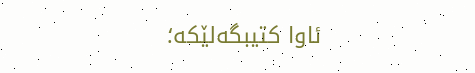ئاوا کتیبگه‌لێکە؛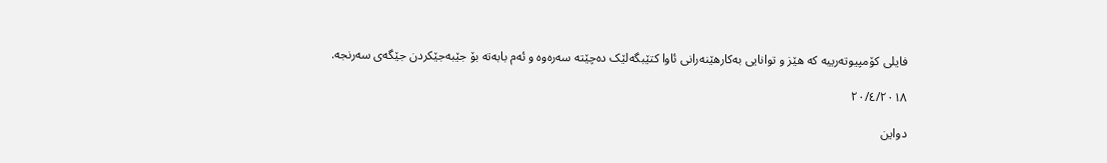فایلی کۆمپیوته‌رییه‌ که‌ هێز و تو‌انایی بەکارهێنەرانی ئاوا کتێبگه‌لێک ده‌چێته‌ سه‌ره‌وه‌ و ئه‌‌م بابه‌ته‌ بۆ جێبه‌جێکردن جێگەی سەرنجە.

٢٠/٤/٢٠١٨

دواین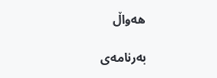هه‌واڵ

به‌رنامه‌ی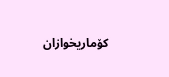کۆماریخوازان